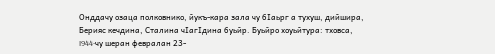Онддачу озаца полковнико, йукъ-кара зала чу бIаьрг а тухуш, дийшира, Берияс кечдина, Сталина чIагIдина буьйр. Буьйро хоуьйтура: тховса, I944-чу шеран февралан 23-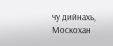чу дийнахь, Москохан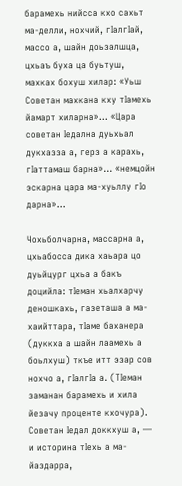барамехь нийсса кхо сахьт ма-делли, нохчий, гIалгIай, массо а, шайн доьзалшца, цхьаъ буха ца буьтуш, махках бохуш хилар: «Уьш Советан махкана кху тIамехь йамарт хиларна»… «Цара советан Iедална дуьхьал дукхазза а, герз а карахь, гIаттамаш барна»… «немцойн эскарна цара ма-хуьллу гIo дарна»…

Чохьболчарна, массарна а, цхьабосса дика хаьара цо дуьйцург цхьа а бакъ доцийла: тIеман хьалхарчу деношкахь, газеташа а ма-хаийттара, тIаме баханера (дуккха а шайн лаамехь а боьлхуш) ткъе итт эзар сов нохчо а, гIалгIа а. (ТIеман заманан барамехь и хила йезачу проценте кхочура). Советан Iедал доккхуш а, — и историна тIехь а ма-йаздарра,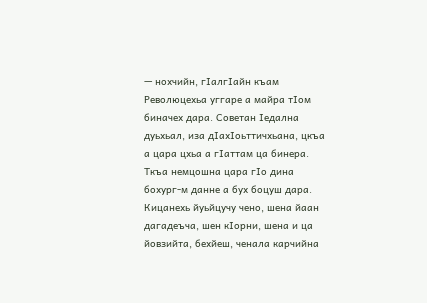— нохчийн, гIалгIайн къам Революцехьа уггаре а майра тIом биначех дара. Советан Iедална дуьхьал, иза дIахIоьттичхьана, цкъа а цара цхьа а гIаттам ца бинера. Ткъа немцошна цара гIo дина бохург-м данне а бух боцуш дара. Кицанехь йуьйцучу чено, шена йаан дагадеъча, шен кIорни, шена и ца йовзийта, бехйеш, ченала карчийна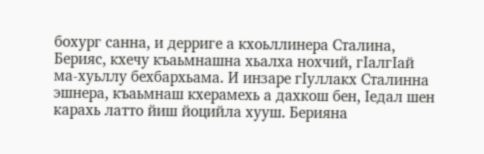бохург санна, и дерриге а кхоьллинера Сталина, Берияс, кхечу къаьмнашна хьалха нохчий, гIалгIай ма-хуьллу бехбархьама. И инзаре гIуллакх Сталинна эшнера, къаьмнаш кхерамехь а дахкош бен, Iедал шен карахь латто йиш йоцийла хууш. Берияна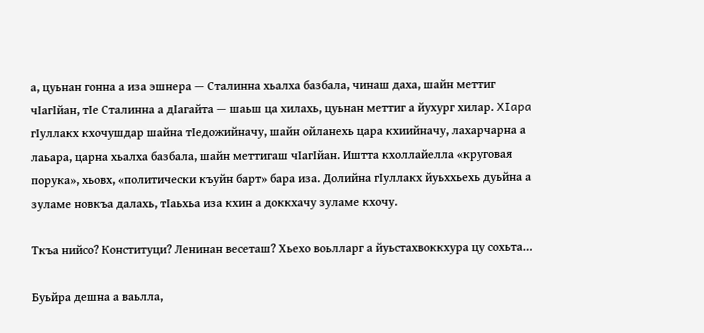а, цуьнан гонна а иза эшнера — Сталинна хьалха базбала, чинаш даха, шайн меттиг чIагIйан, тIе Сталинна а дIагайта — шаьш ца хилахь, цуьнан меттиг а йухург хилар. XIapa гIуллакх кхочушдар шайна тIедожийначу, шайн ойланехь цара кхиийначу, лахарчарна а лаьара, царна хьалха базбала, шайн меттигаш чIагIйан. Иштта кхоллайелла «круговая порука», хьовх, «политически къуйн барт» бара иза. Долийна гIуллакх йуьххьехь дуьйна а зуламе новкъа далахь, тIаьхьа иза кхин а доккхачу зуламе кхочу.

Ткъа нийсо? Конституци? Ленинан весеташ? Хьехо воьлларг а йуьстахвоккхура цу сохьта…

Буьйра дешна а ваьлла,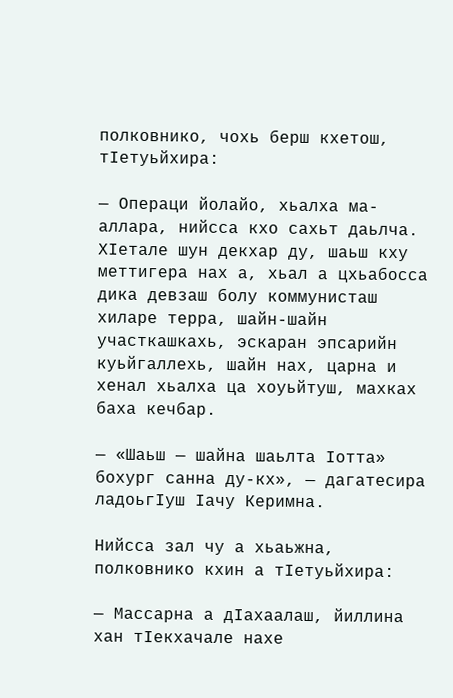полковнико, чохь берш кхетош, тIетуьйхира:

— Операци йолайо, хьалха ма-аллара, нийсса кхо сахьт даьлча. ХIетале шун декхар ду, шаьш кху меттигера нах а, хьал а цхьабосса дика девзаш болу коммунисташ хиларе терра, шайн-шайн участкашкахь, эскаран эпсарийн куьйгаллехь, шайн нах, царна и хенал хьалха ца хоуьйтуш, махках баха кечбар.

— «Шаьш — шайна шаьлта Iотта» бохург санна ду-кх», — дагатесира ладоьгIуш Iачу Керимна.

Нийсса зал чу а хьаьжна, полковнико кхин а тIетуьйхира:

— Массарна а дIахаалаш, йиллина хан тIекхачале нахе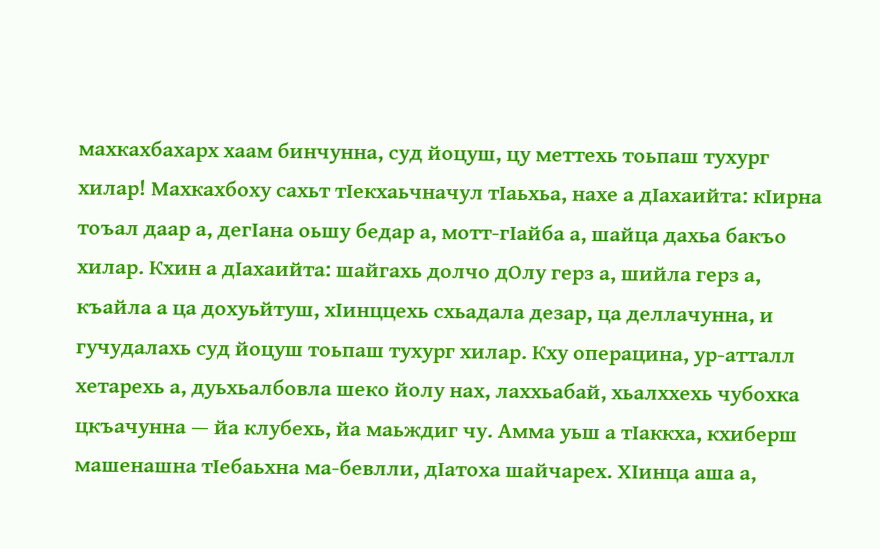махкахбахарх хаам бинчунна, суд йоцуш, цу меттехь тоьпаш тухург хилар! Махкахбоху сахьт тIекхаьчначул тIаьхьа, нахе а дIахаийта: кIирна тоъал даар а, дегIана оьшу бедар а, мотт-гIайба а, шайца дахьа бакъо хилар. Кхин а дIахаийта: шайгахь долчо дОлу герз а, шийла герз а, къайла а ца дохуьйтуш, хIинццехь схьадала дезар, ца деллачунна, и гучудалахь суд йоцуш тоьпаш тухург хилар. Кху операцина, ур-атталл хетарехь а, дуьхьалбовла шеко йолу нах, лаххьабай, хьалххехь чубохка цкъачунна — йа клубехь, йа маьждиг чу. Амма уьш а тIаккха, кхиберш машенашна тIебаьхна ма-бевлли, дIатоха шайчарех. ХIинца аша а,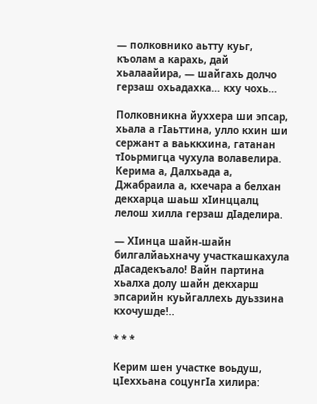— полковнико аьтту куьг, къолам а карахь, дай хьалаайира, — шайгахь долчо герзаш охьадахка… кху чохь…

Полковникна йуххера ши эпсар, хьала а гIаьттина, улло кхин ши сержант а ваьккхина, гатанан тIоьрмигца чухула волавелира. Керима а, Далхьада а, Джабраила а, кхечара а белхан декхарца шаьш хIинццалц лелош хилла герзаш дIаделира.

— ХIинца шайн-шайн билгалйаьхначу участкашкахула дIасадекъало! Вайн партина хьалха долу шайн декхарш эпсарийн куьйгаллехь дуьззина кхочушде!..

* * *

Керим шен участке воьдуш, цIеххьана соцунгIа хилира: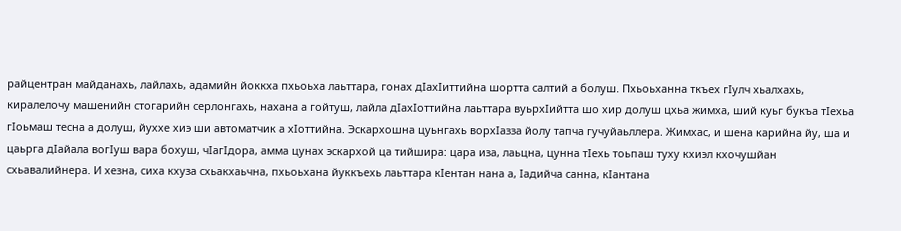райцентран майданахь, лайлахь, адамийн йоккха пхьоьха лаьттара, гонах дIахIиттийна шортта салтий а болуш. Пхьоьханна ткъех гIулч хьалхахь, киралелочу машенийн стогарийн серлонгахь, нахана а гойтуш, лайла дIахIоттийна лаьттара вуьрхIийтта шо хир долуш цхьа жимха, ший куьг букъа тIехьа гIоьмаш тесна а долуш, йуххе хиэ ши автоматчик а хIоттийна. Эскархошна цуьнгахь ворхIазза йолу тапча гучуйаьллера. Жимхас, и шена карийна йу, ша и цаьрга дIайала вогIуш вара бохуш, чIагIдора, амма цунах эскархой ца тийшира: цара иза, лаьцна, цунна тIехь тоьпаш туху кхиэл кхочушйан схьавалийнера. И хезна, сиха кхуза схьакхаьчна, пхьоьхана йуккъехь лаьттара кIентан нана а, Iадийча санна, кIантана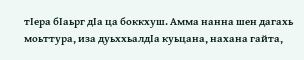тIера бIаьрг дIа ца боккхуш. Амма нанна шен дагахь моьттура, иза дуьххьалдIа куьцана, нахана гайта,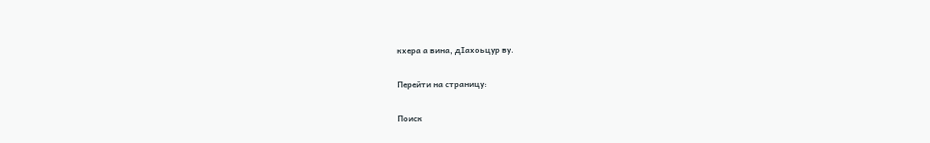кхера а вина, дIахоьцур ву.

Перейти на страницу:

Поиск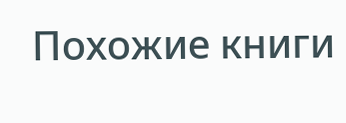Похожие книги